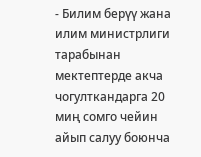- Билим берүү жана илим министрлиги тарабынан мектептерде акча чогулткандарга 20 миң сомго чейин айып салуу боюнча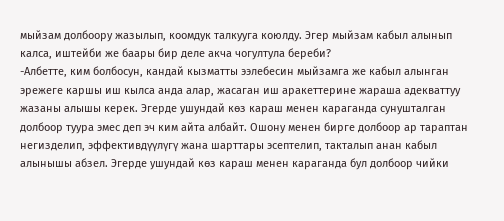мыйзам долбоору жазылып, коомдук талкууга коюлду. Эгер мыйзам кабыл алынып калса, иштейби же баары бир деле акча чогултула береби?
-Албетте, ким болбосун, кандай кызматты ээлебесин мыйзамга же кабыл алынган эрежеге каршы иш кылса анда алар, жасаган иш аракеттерине жараша адекваттуу жазаны алышы керек. Эгерде ушундай көз караш менен караганда сунушталган долбоор туура эмес деп эч ким айта албайт. Ошону менен бирге долбоор ар тараптан негизделип, эффективдүүлүгү жана шарттары эсептелип, такталып анан кабыл алынышы абзел. Эгерде ушундай көз караш менен караганда бул долбоор чийки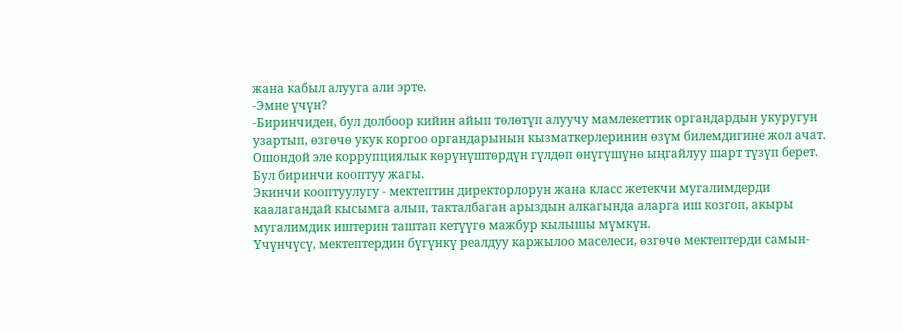жана кабыл алууга али эрте.
-Эмне үчүн?
-Биринчиден, бул долбоор кийин айып төлөтүп алуучу мамлекеттик органдардын укуругун узартып, өзгөчө укук коргоо органдарынын кызматкерлеринин өзүм билемдигине жол ачат. Ошондой эле коррупциялык көрүнүштөрдүн гүлдөп өнүгүшүнө ыңгайлуу шарт түзүп берет. Бул биринчи кооптуу жагы.
Экинчи кооптуулугу - мектептин директорлорун жана класс жетекчи мугалимдерди каалагандай кысымга алып, такталбаган арыздын алкагында аларга иш козгоп, акыры мугалимдик иштерин таштап кетүүгө мажбур кылышы мүмкүн.
Үчүнчүсү, мектептердин бүгүнкү реалдуу каржылоо маселеси, өзгөчө мектептерди самын-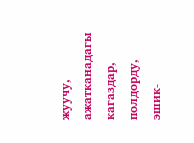жуучу, ажатканадагы кагаздар, полдорду, эшик-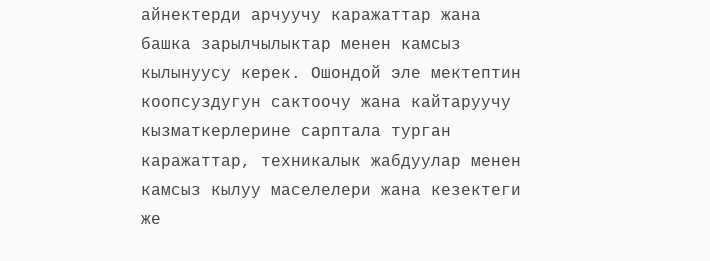айнектерди арчуучу каражаттар жана башка зарылчылыктар менен камсыз кылынуусу керек. Ошондой эле мектептин коопсуздугун сактоочу жана кайтаруучу кызматкерлерине сарптала турган каражаттар, техникалык жабдуулар менен камсыз кылуу маселелери жана кезектеги же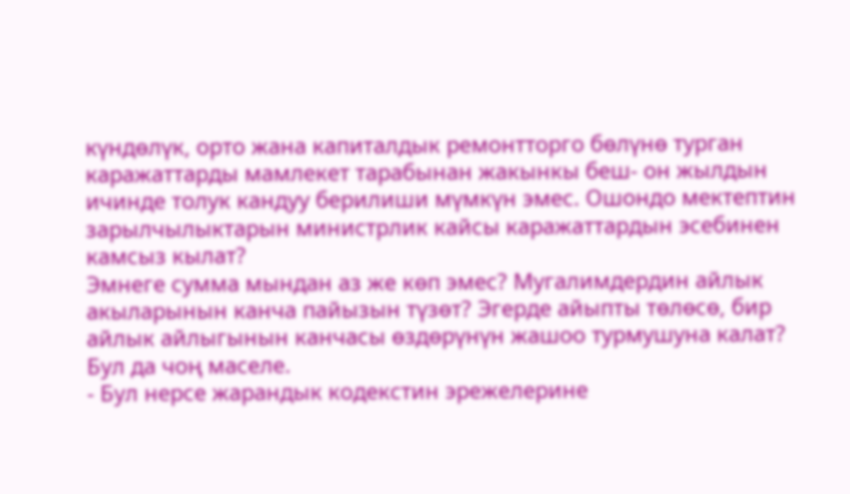күндөлүк, орто жана капиталдык ремонтторго бөлүнө турган каражаттарды мамлекет тарабынан жакынкы беш- он жылдын ичинде толук кандуу берилиши мүмкүн эмес. Ошондо мектептин зарылчылыктарын министрлик кайсы каражаттардын эсебинен камсыз кылат?
Эмнеге сумма мындан аз же көп эмес? Мугалимдердин айлык акыларынын канча пайызын түзөт? Эгерде айыпты төлөсө, бир айлык айлыгынын канчасы өздөрүнүн жашоо турмушуна калат? Бул да чоң маселе.
- Бул нерсе жарандык кодекстин эрежелерине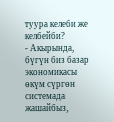туура келеби же келбейби?
- Акырында, бүгүн биз базар экономикасы өкүм сүргөн системада жашайбыз,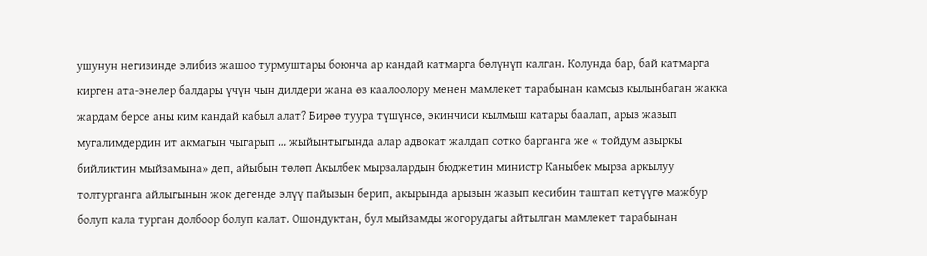ушунун негизинде элибиз жашоо турмуштары боюнча ар кандай катмарга бөлүнүп калган. Колунда бар, бай катмарга кирген ата-энелер балдары үчүн чын дилдери жана өз каалоолору менен мамлекет тарабынан камсыз кылынбаган жакка жардам берсе аны ким кандай кабыл алат? Бирөө туура түшүнсө, экинчиси кылмыш катары баалап, арыз жазып мугалимдердин ит акмагын чыгарып … жыйынтыгында алар адвокат жалдап сотко барганга же « тойдум азыркы бийликтин мыйзамына» деп, айыбын төлөп Акылбек мырзалардын бюджетин министр Каныбек мырза аркылуу толтурганга айлыгынын жок дегенде элүү пайызын берип, акырында арызын жазып кесибин таштап кетүүгө мажбур болуп кала турган долбоор болуп калат. Ошондуктан, бул мыйзамды жогорудагы айтылган мамлекет тарабынан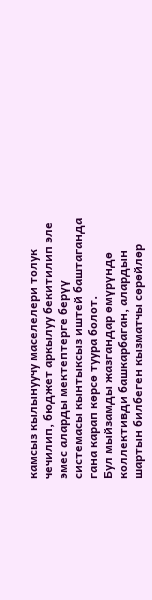камсыз кылынуучу маселелери толук чечилип, бюджет аркылуу бекитилип эле эмес аларды мектептерге берүү системасы кынтыксыз иштей баштаганда гана карап көрсө туура болот.
Бул мыйзамды жазгандар өмүрүндө коллективди башкарбаган, алардын шартын билбеген кызматчы сөрөйлөр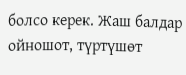болсо керек. Жаш балдар ойношот, түртүшөт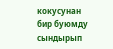кокусунан бир буюмду сындырып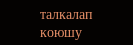талкалап коюшу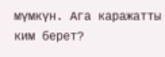мүмкүн. Ага каражатты ким берет?